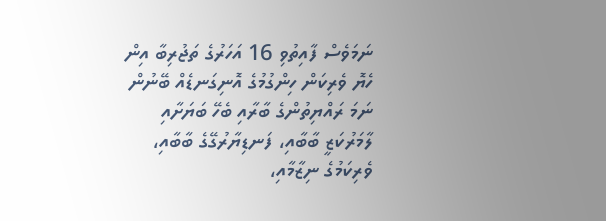ނަމަވެސް ފާއިތުވި 16 އަހަރުގެ ތަޖުރިބާ އިން ހެޔޮ ވެރިކަން ހިންގުމުގެ އޮނިގަނޑެއް ބޭނުން ނަމަ ރައްޔިތުންގެ ބާރާއި ބެހޭ ބަޔަށާއި ލާމަރުކަޒީ ބާބާއި، ފަނޑިޔާރުގޭގެ ބާބާއި، ވެރިކަމުގެ ނިޒާމާއި،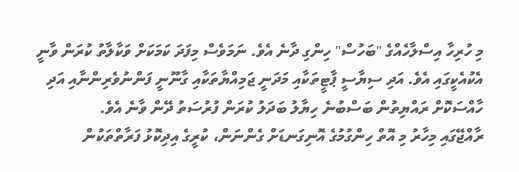މި ހުރިހާ އިސްލާހެއްގެ "ބަހުސް" ހިންގި ދާނެ އެވެ. ނަމަވެސް މިފަދަ ކަމަކަށް ވަކާލާތު ކުރަން ވާނީ އެކުއެކީގައި އެވެ. އަދި ސިޔާސީ ޕާޓީތަކާއި މަދަނީ ޖަމިއްޔާތަކާއި ގާނޫނީ ފަންނުވެރިންނާއި އަދި ހާއްސަކޮށް ރައްޔިތުން ބަސްބުނެ ހިޔާލު ބަދަލު ކުރަން ފުރުސަތު ދޭން ވާނެ އެވެ.
ރާއްޖޭގައި މިހާރު މި އޮތް ހިންގުމުގެ އޮނިގަނޑަށް ގެންނަން، ކުރީގެ އިދިކޮޅު ފަރާތްތަކުން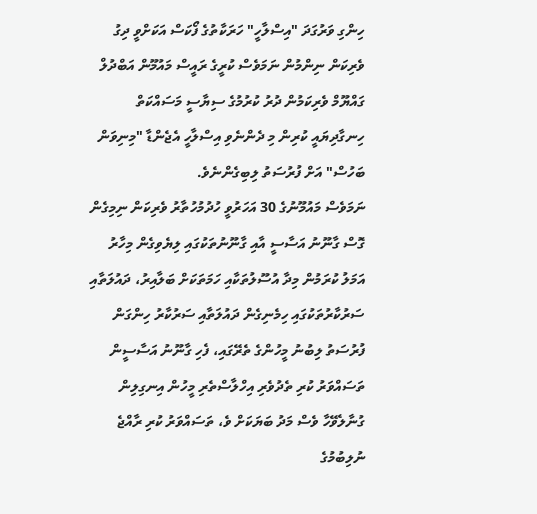ހިންގި ވަރުގަދަ "އިސްލާހީ" ހަރަކާތުގެ ފޯކަސް އަކަށްވީ ދިގު ވެރިކަން ނިންމުން ނަމަވެސް ކުރީގެ ރައީސް މައުމޫން އަބްދުލް ގައްޔޫމް ވެރިކަމުން ދުރު ކުރުމުގެ ސިޔާސީ މަސައްކަތް ހިނގާދިޔައީ ކުރިން މި ދެންނެވި އިސްލާހީ އެޖެންޑާ "މިނިވަން ބަހުސް" އަށް ފުރުސަތު ލިބިގެންނެވެ.
ނަމަވެސް މައުމޫނުގެ 30 އަހަރުވީ ހުދުމުހުތާރު ވެރިކަން ނިމިގެން ގޮސް ގާނޫނު އަސާސީ އާއި ގާނޫނުތަކުގައި ލިޔެވިގެން މިހާރު އަމަލު ކުރަމުން މިދާ އުސޫލުތަކާއި ހަމަތަކަށް ބަލާއިރު، ދައުލަތާއި ސަރުކާރުތަކުގައި ހިމެނިގެން ދައުލަތާއި ސަރުކާރު ހިންގަން ފުރުސަތު ލިބުނު މީހުންގެ ތެރޭގައި، ފެހި ގާނޫނު އަސާސީން ތަސައްވަރު ކުރި ތެދުވެރި އިހްލާސްތެރި މީހުން އިނގިލިން ގުނާލެވޭހާ ވެސް މަދު ބަޔަކަށް ވެ، ތަސައްވަރު ކުރި ރާއްޖެ ނުލިބުމުގެ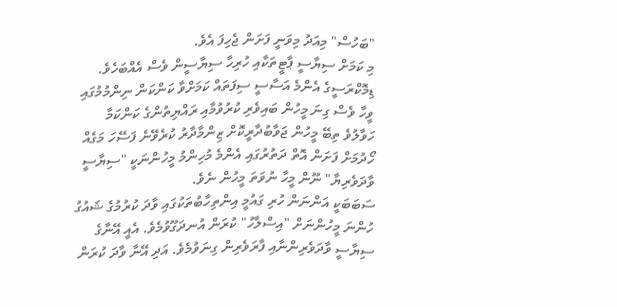"ބަހުސް" މިއަދު މިވަނީ ފަށަން ޖެހިފަ އެވެ.
މި ކަމަށް ސިޔާސީ ޕާޓީތަކާއި ހުރިހާ ސިޔާސީން ވެސް އެއްބަހެވެ. ޑިމޮކްރަސީގެ އެންމެ އަސާސީ ސިފަތައް ކަމަށްވާ ކަންކަން ނިންމުމުގައި ވީހާ ވެސް ގިނަ މީހުން ބައިވެރި ކުރުވުމާއި ރައްޔިތުންގެ ކަންކަމާ ހަވާލުވެ ތިބޭ މީހުން ޖަވާބުދާރީކޮށް ޒިންމާދާރު ކުރެވޭނެ ފަސޭހަ މަގެއް ހޯދުމަށް ފަށަން އޮތް ދަތުރުގައި އެންމެ މުހިންމު މީހުންނަކީ "ސިޔާސީ ވާދަވެރިޔާ" ނޫން މީހާ ނުވަތަ މީހުން ނެވެ.
ސަބަބަކީ އަންނަން ހުރި ގައުމީ އިންތިހާބުތަކުގައި ވާދަ ކުރުމުގެ ޝައުގު ހުންނަ މީހުންނަށް "އިސްލާހު" ކުރަން އުނދަގޫވުމެވެ. އެއީ އޭނާގެ ސިޔާސީ ވާދަވެރިންނާއި ފާރަވެރިން ގިނަވުމެވެ. އަދި އޭނާ ވާދަ ކުރަން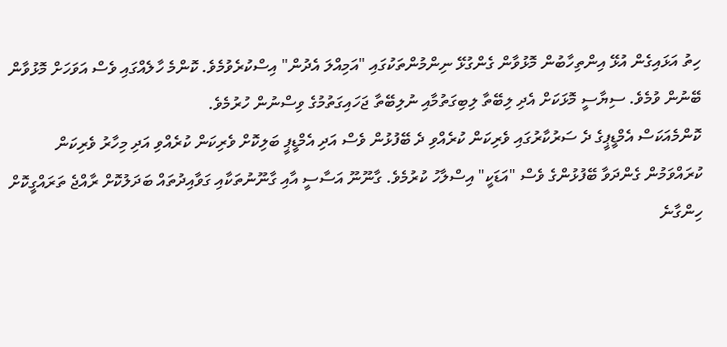ހިތު އަޅައިގެން އުޅޭ އިންތިހާބުން މޮޅުވާން ގެންގުޅޭ ނިންމުންތަކުގައި "އަމިއްލަ އެދުން" އިސްކުރެވުމެވެ. ކޮންމެ ހާލެއްގައި ވެސް އަވަހަށް މޮޅުވާން ބޭނުން ވުމެވެ. ސިޔާސީ މޮޅަކަށް އެދި ލިބޭތާ ލިބިގަތުމާއި ނުލިބޭތާ ޖަހައިގަތުމުގެ ވިސްނުން ހުރުމެވެ.
ކޮންމެއަކަސް އެމްޑީޕީގެ ދެ ސަރުކާރުގައި ވެރިކަން ކުރެއްވި ދެ ބޭފުޅުން ވެސް އަދި އެމްޑީޕީ ބަލިކޮށް ވެރިކަން ކުރެއްވި އަދި މިހާރު ވެރިކަން ކުރައްވަމުން ގެންދަވާ ބޭފުޅުންގެ ވެސް "އަޑަކީ" އިސްލާހު ކުރުމެވެ. ގާނޫނޫ އަސާސީ އާއި ގާނޫނުތަކާއި ގަވާއިދުތައް ބަދަލުކޮށް ރާއްޖެ ތަރައްގީކޮށް ހިންގާނެ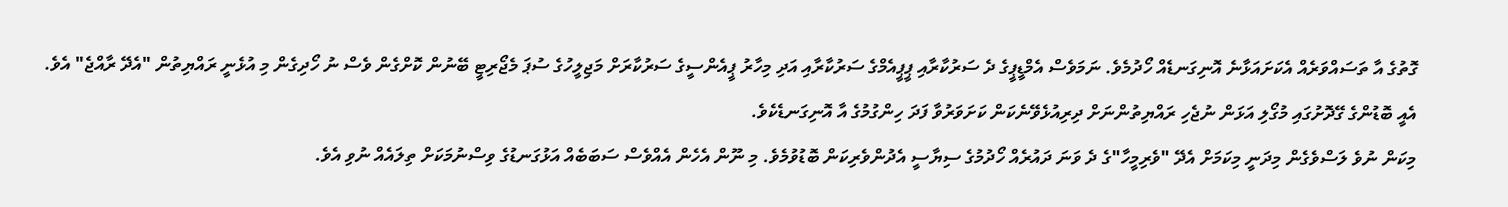ގޮތުގެ އާ ތަސައްވަރެއް އެކަށައަޅާނެ އޮނިގަނޑެއް ހޯދުމެވެ. ނަމަވެސް އެމްޑީޕީގެ ދެ ސަރުކާރާއި ޕީޕީއެމްގެ ސަރުކާރާއި އަދި މިހާރު ޕީއެންސީގެ ސަރުކާރަށް މަޖިލީހުގެ ސުޕަ މެޖޯރިޓީ ބޭނުން ކޮށްގެން ވެސް ނު ހޯދިގެން މި އުޅެނީ ރައްޔިތުން "އެދޭ ރާއްޖެ" އެވެ. އެއީ ބޮޑުންގެ ގޭދޮށުގައި މުގޯލި އަޅަން ނުޖެހި ރައްޔިތުންނަށް ދިރިއުޅެވޭނެކަން ކަށަވަރުވާ ފަދަ ހިންގުމުގެ އާ އޮނިގަނޑެކެވެ.
މިކަން ނުވެ ލަސްވެގެން މިދަނީ މިކަމަށް އެދޭ "ވެރިމީހާ"ގެ ދެ ވަނަ ދައުރެއް ހޯދުމުގެ ސިޔާސީ އެދުންވެރިކަން ބޮޑުވުމެވެ. މި ނޫން އެހެން އެއްވެސް ސަބަބެއް އަޅުގަނޑުގެ ވިސްނުމަކަށް ތިލައެއް ނުވި އެވެ.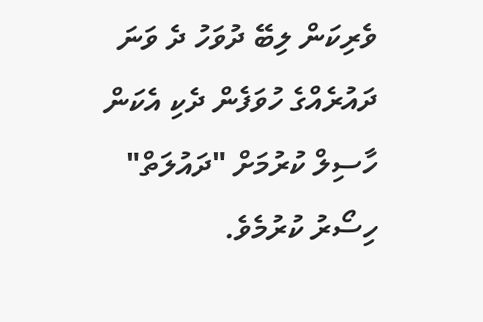ވެރިކަން ލިބޭ ދުވަހު ދެ ވަނަ ދައުރެއްގެ ހުވަފެން ދެކި އެކަން ހާސިލް ކުރުމަށް "ދައުލަތް" ހިސޯރު ކުރުމެވެ.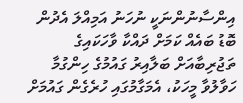އިންސާނުންނަކީ ނުހަނު އަމިއްލަ އެދުން ބޮޑު ބައެއް ކަމަށް ދައްކާ ވާހަކައިގެ ތަޖުރިބާއަށް ބަލާއިރު ގައުމުގެ ހިންގުމާ ހަވާލުވާ މީހަކު، އެމަގާމުގައި ހުރެގެން ގައުމަށް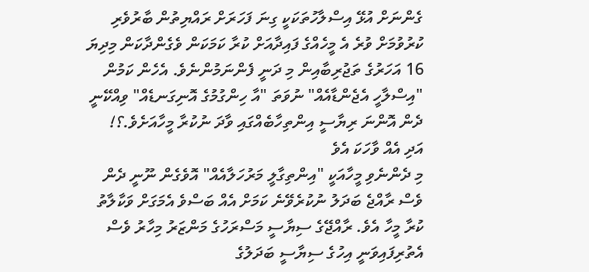ގެންނަށް އުޅޭ އިސްލާހުތަކަކީ ގިނަ ފަހަރަށް ރައްޔިތުން ބާރުވެރި ކުރުވުމަށް ވުރެ އެ މީހެއްގެ ފައިދާއަށް ކުރާ ކަމަކަން ވެގެންދާކަން މިދިޔަ 16 އަހަރުގެ ތަޖުރިބާއިން މި ދަނީ ފެންނަމުންނެވެ. އެހެން ކަމުން "އިސްލާހީ އެޖެންޑާއެއް" ނުވަތަ "އާ ހިންގުމުގެ އޮނިގަނޑެއް" ވިއްކޭނީ ދެން އޮންނަ ރިޔާސީ އިންތިހާބެއްގައި ވާދަ ނުކުރާ މީހާއަށެވެ.؟!
އަދި އެއް ވާހަކަ އެވެ
މި ދެންނެވި މީހާއަކީ "އިންތިގާލީ މަރުހަލާއެއް" އޮވެގެން ނޫނީ ދެން ވެސް ރާއްޖެ ބަދަލު ނުކުރެވޭނެ ކަމަށް އެއް ބަސްވެ އެމަގަށް ވަކާލާތު ކުރާ މީހާ އެވެ. ރާއްޖޭގެ ސިޔާސީ މަސްރަހުގެ މަންޒަރު މިހާރު ވެސް އެތުރިފައިވަނީ އިހުގެ ސިޔާސީ ބަދަލުގެ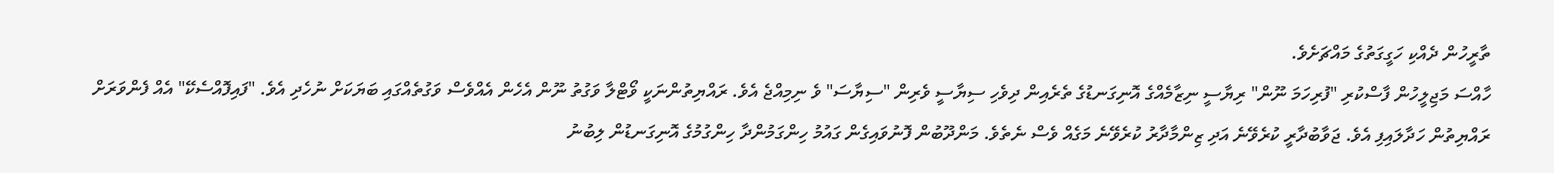ތާރީހުން ދެއްކި ހަގީގަތުގެ މައްޗަށެވެ.
ހާއްސަ މަޖިލީހުން ފާސްކުރި "ފުރިހަމަ ނޫން" ރިޔާސީ ނިޒާމެއްގެ އޮނިގަނޑުގެ ތެރެއިން ދިވެހި ސިޔާސީ ވެރިން "ސިޔާސަ" ވެ ނިމިއްޖެ އެވެ. ރައްޔިތުންނަކީ ވޯޓްލާ ވަގުތު ނޫން އެހެން އެއްވެސް ވަގުތެއްގައި ބަޔަކަށް ނުހެދި އެވެ. "ފައިފޮއްސެކޭ" އެއް ފެންވަރަށް ރައްޔިތުން ހަދާލައިފި އެވެ. ޖަވާބުދާރީ ކުރެވޭނެ އަދި ޒިންމާދާރު ކުރެވޭނެ މަގެއް ވެސް ނެތެވެ. މަންދޫބުން ފޮނުވައިގެން ގައުމު ހިންގަމުންދާ ހިންގުމުގެ އޮނިގަނޑުން ލިބުނު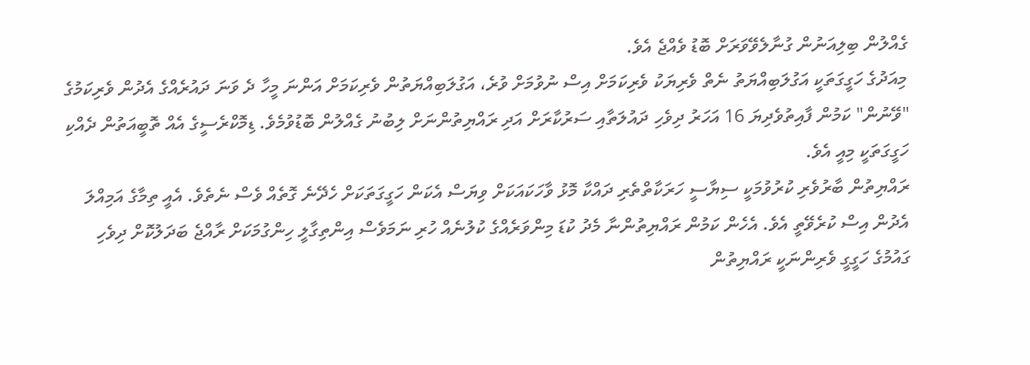ގެއްލުން ބިލިއަނުން ގުނާލެވޭވަރަށް ބޮޑު ވެއްޖެ އެވެ.
މިއަދުގެ ހަގީގަތަކީ އަގުލަބިއްޔަތު ނެތް ވެރިޔަކު ވެރިކަމަށް އިސް ނުވުމަށް ވުރެ، އަގުލަބިއްޔަތުން ވެރިކަމަށް އަންނަ މީހާ ދެ ވަނަ ދައުރެއްގެ އެދުން ވެރިކަމުގެ "ވޭނުން" ކަމުން ފާއިތުވެދިޔަ 16 އަހަރު ދިވެހި ދައުލަތާއި ސަރުކާރަށް އަދި ރައްޔިތުންނަށް ލިބުނު ގެއްލުން ބޮޑުވުމެވެ. ޑިމޮކްރެސީގެ އެއް ތޮބީއަތުން ދެއްކި ހަގީގަތަކީ މިއީ އެވެ.
ރައްޔިތުން ބާރުވެރި ކުރުވުމަކީ ސިޔާސީ ހަރަކާތްތެރި ދައްކާ މޮޅު ވާހަކައަކަށް ވިޔަސް އެކަން ހަގީގަތަކަށް ހެދޭނެ ގޮތެއް ވެސް ނެތެވެ. އެއީ ތިމާގެ އަމިއްލަ އެދުން އިސް ކުރެވޭތީ އެވެ. އެހެން ކަމުން ރައްޔިތުންނާ މެދު ކުޑަ މިންވަރެއްގެ ކުލުނެއް ހުރި ނަމަވެސް އިންތިގާލީ ހިންގުމަކަށް ރާއްޖެ ބަދަލުކޮށް ދިވެހި ގައުމުގެ ހަގީގީ ވެރިންނަކީ ރައްޔިތުން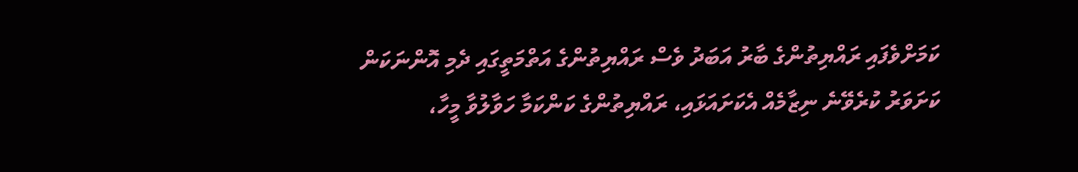ކަމަށްވެފައި ރައްޔިތުންގެ ބާރު އަބަދު ވެސް ރައްޔިތުންގެ އަތްމަތީގައި ދެމި އޮންނަކަން ކަށަވަރު ކުރެވޭނެ ނިޒާމެއް އެކަށައަޅައި، ރައްޔިތުންގެ ކަންކަމާ ހަވާލުވާ މީހާ،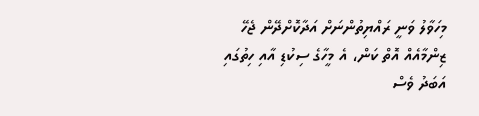މިހަވާލު ވަނީ ރައްޔިތުންނަށް އަދާކޮށްދޭން ޖެހޭ ޒިންމާއެއް އޮތް ކަން، އެ މީހާގެ ސިކުޑި އާއި ހިތުގައި އަބަދު ވެސް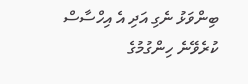ބިންވަޅު ނެގި އަދި އެ އިހްސާސް ކުރެވޭނެ ހިންގުމުގެ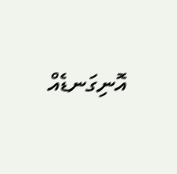އޮނިގަނޑެއް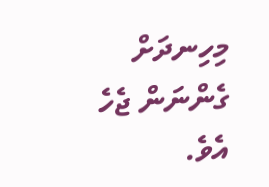މިހިނދަށް ގެންނަން ޖެހެ އެވެ.